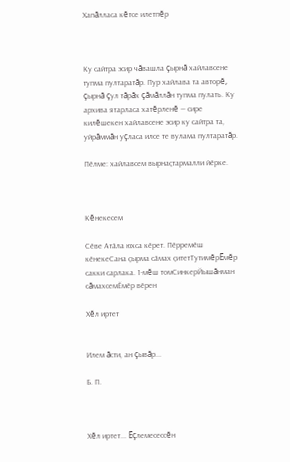Хапăлласа кĕтсе илетпĕр



Ку сайтра эсир чăвашла çырнă хайлавсене тупма пултаратăр. Пур хайлава та авторĕ, çырнă çул тăрăх çăмăллăн тупма пулать. Ку архива ятарласа хатĕрленĕ — сире килĕшекен хайлавсене эсир ку сайтра та, уйрăммăн уçласа илсе те вулама пултаратăр.

Пӗлме: хайлавсем вырнаҫтармалли йӗрке.



Кĕнекесем

Сӗве Атӑла юхса кӗрет. Пӗрремӗш кӗнекеСана ҫырма сӑмах ҫитетТутимĕрĔмĕр сакки сарлака. 1-мĕш томСинкерЙышăнман сăмахсемӖмӗр вӗрен

Хĕл иртет


Илем ăсти, ан çывăр...

Б. П.



Хĕл иртет... Ĕçлемесессĕн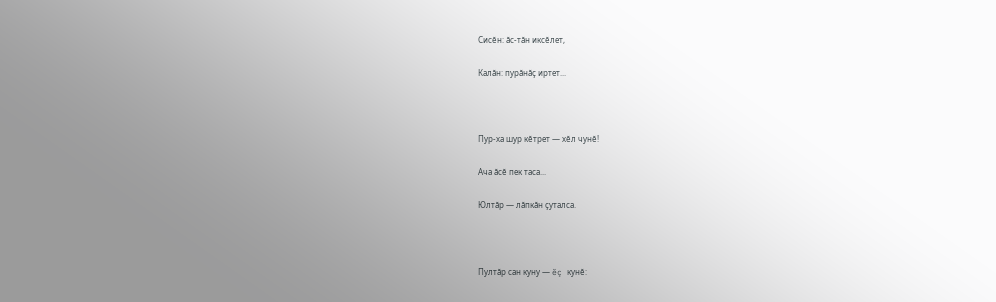Сисĕн: ăс-тăн иксĕлет,

Калăн: пурăнăç иртет...



Пур-ха шур кĕтрет — хĕл чунĕ!

Ача ăсĕ пек таса...

Юлтăр — лăпкăн çуталса.



Пултăр сан куну — ĕç кунĕ: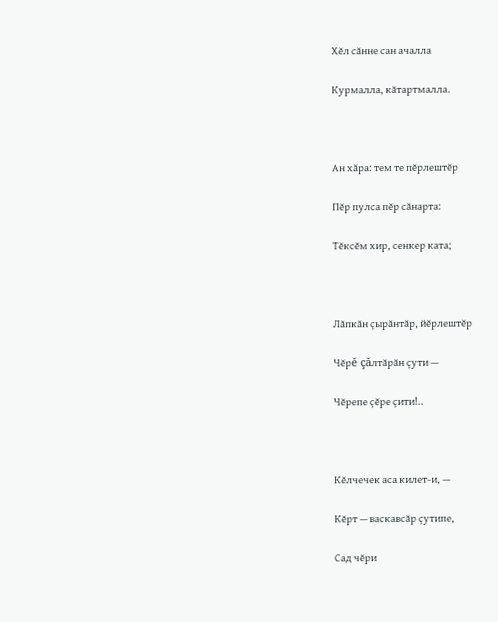Хĕл сăнне сан ачалла

Курмалла, кăтартмалла.



Ан хăра: тем те пĕрлештĕр

Пĕр пулса пĕр сăнарта:

Тĕксĕм хир, сенкер ката;



Лăпкăн çырăнтăр, йĕрлештĕр

Чĕрĕ çăлтăрăн çути —

Чĕрепе çĕре çити!..



Кĕлчечек аса килет-и, —

Кĕрт — васкавсăр çутипе,

Сад чĕри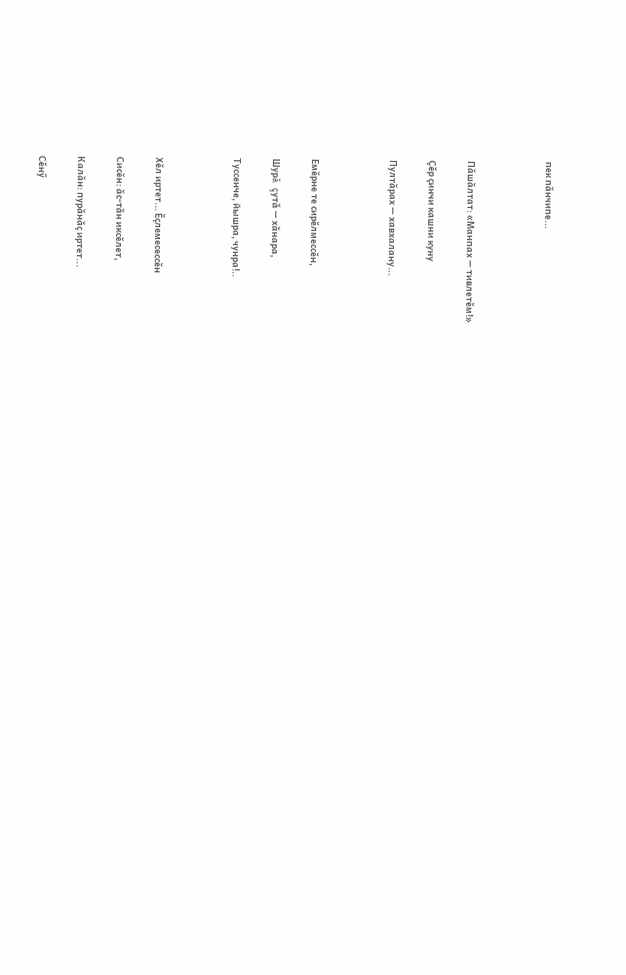пек пăнчипе...



Пăшăлтат: «Манпах — тивлетĕм!»

Çĕр çинчи кашни куну

Пултăрах — хавхалану...



Емĕрне те сирĕлмессĕн,

Шурă çутă — хăнара,

Туссенче, йышра, чунра!..



Хĕл иртет... Ĕçлемесессĕн

Сисĕн: ăс-тăн иксĕлет,

Калăн: пурăнăç иртет...

Сĕнӳ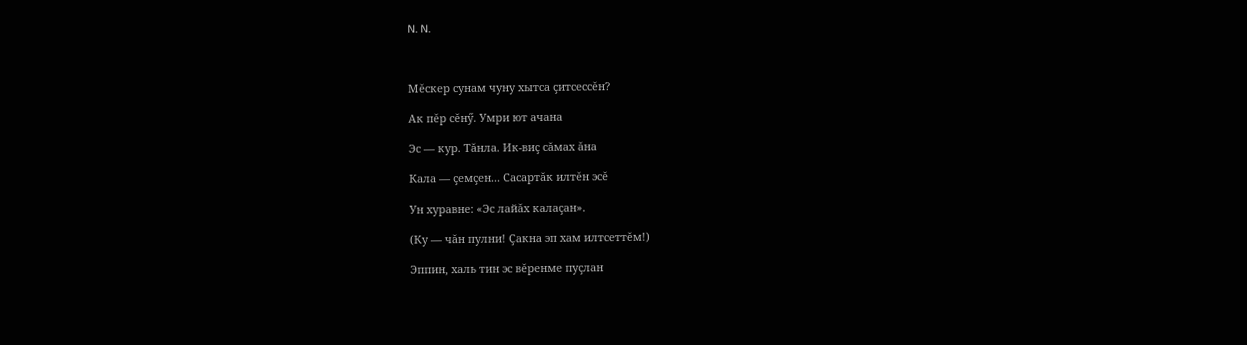N. N.



Мĕскер сунам чуну хытса çитсессĕн?

Ак пĕр сĕнӳ. Умри ют ачана

Эс — кур. Тăнла. Ик-виç сăмах ăна

Кала — çемçен... Сасартăк илтĕн эсĕ

Ун хуравне: «Эс лайăх калаçан».

(Ку — чăн пулни! Çакна эп хам илтсеттĕм!)

Эппин, халь тин эс вĕренме пуçлан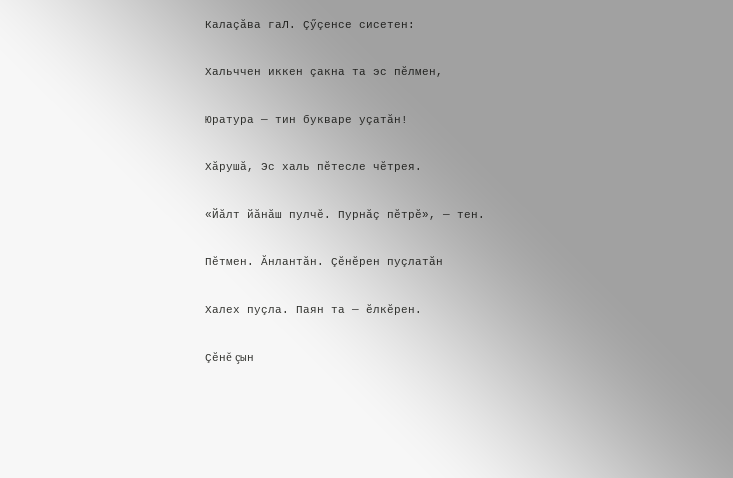Калаçăва гаЛ. Çӳçенсе сисетен:

Хальччен иккен çакна та эс пĕлмен,

Юратура — тин букваре уçатăн!

Хăрушă, Эс халь пĕтесле чĕтрея.

«Йăлт йăнăш пулчĕ. Пурнăç пĕтрĕ», — тен.

Пĕтмен. Ăнлантăн. Çĕнĕрен пуçлатăн

Халех пуçла. Паян та — ĕлкĕрен.

Çĕнĕ çын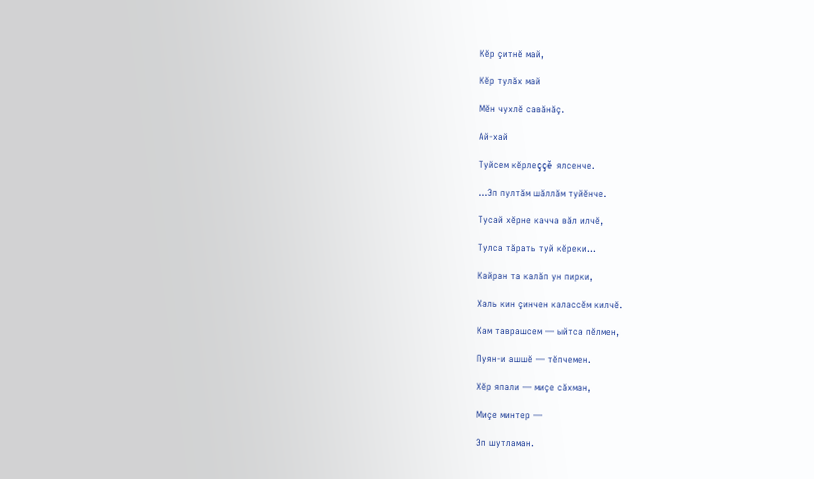Кĕр çитнĕ май,

Кĕр тулăх май

Мĕн чухлĕ савăнăç.

Ай-хай

Туйсем кĕрлеççĕ ялсенче.

...Эп пултăм шăллăм туйĕнче.

Тусай хĕрне качча вăл илчĕ,

Тулса тăрать туй кĕреки...

Кайран та калăп ун пирки,

Халь кин çинчен калассĕм килчĕ.

Кам таврашсем — ыйтса пĕлмен,

Пуян-и ашшĕ — тĕпчемен.

Хĕр япали — миçе сăхман,

Миçе минтер —

Эп шутламан.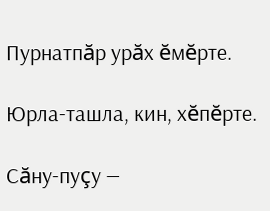Пурнатпăр урăх ĕмĕрте.

Юрла-ташла, кин, хĕпĕрте.

Сăну-пуçу —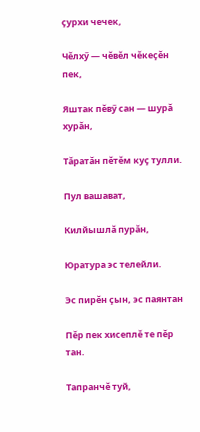çурхи чечек,

Чĕлхӳ — чĕвĕл чĕкеçĕн пек,

Яштак пĕвӳ сан — шурă хурăн,

Тăратăн пĕтĕм куç тулли.

Пул вашават,

Килйышлă пурăн,

Юратура эс телейли.

Эс пирĕн çын, эс паянтан

Пĕр пек хисеплĕ те пĕр тан.

Тапранчĕ туй,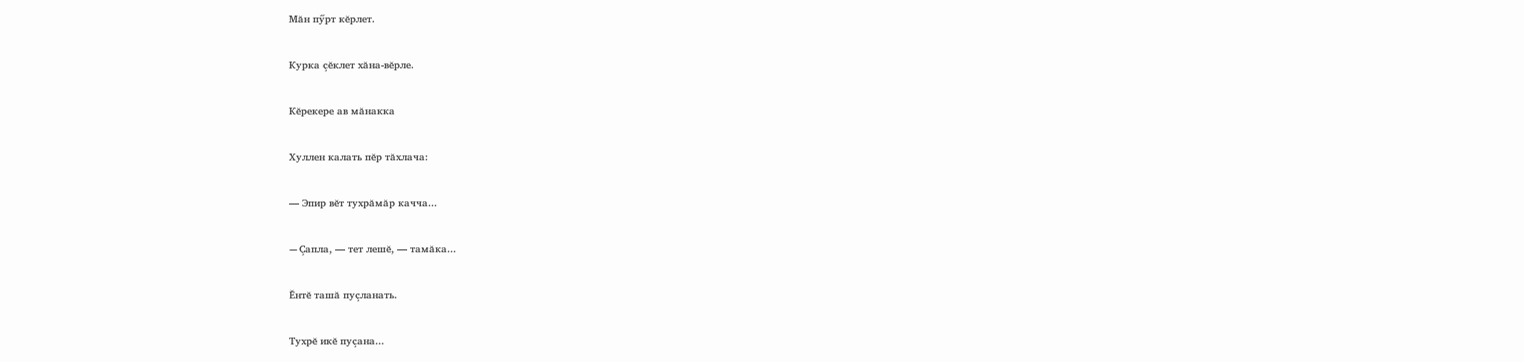Мăн пӳрт кĕрлет.

Курка çĕклет хăна-вĕрле.

Кĕрекере ав мăнакка

Хуллен калать пĕр тăхлача:

— Эпир вĕт тухрăмăр качча...

— Çапла, — тет лешĕ, — тамăка...

Ĕнтĕ ташă пуçланать.

Тухрĕ икĕ пуçана...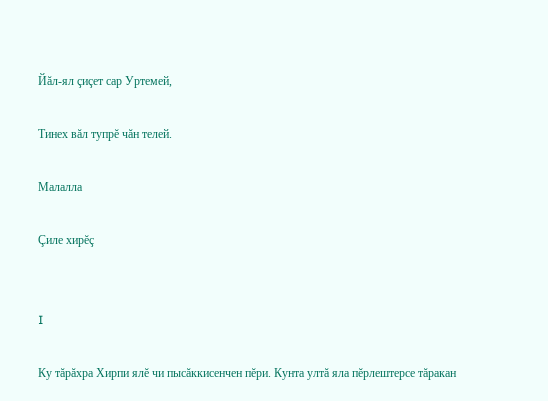Йăл-ял çиçет сар Уртемей,

Тинех вăл тупрĕ чăн телей.

Малалла

Çиле хирĕç


I

Ку тăрăхра Хирпи ялĕ чи пысăккисенчен пĕри. Кунта ултă яла пĕрлештерсе тăракан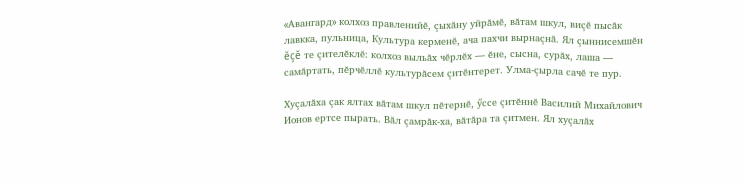«Авангард» колхоз правленийĕ, çыхăну уйрăмĕ, вăтам шкул, виçĕ пысăк лавкка, пульница, Культура керменĕ, ача пахчи вырнаçнă. Ял çыннисемшĕн ĕçĕ те çителĕклĕ: колхоз выльăх чĕрлĕх — ĕне, сысна, сурăх, лаша — самăртать, пĕрчĕллĕ культурăсем çитĕнтерет. Улма-çырла сачĕ те пур.

Хуçалăха çак ялтах вăтам шкул пĕтернĕ, ӳссе çитĕннĕ Василий Михайлович Ионов ертсе пырать. Вăл çамрăк-ха, вăтăра та çитмен. Ял хуçалăх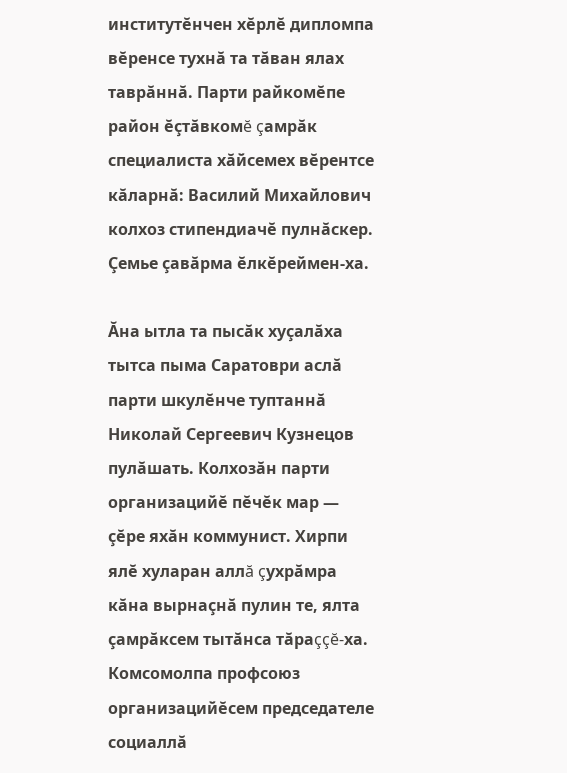институтĕнчен хĕрлĕ дипломпа вĕренсе тухнă та тăван ялах таврăннă. Парти райкомĕпе район ĕçтăвкомĕ çамрăк специалиста хăйсемех вĕрентсе кăларнă: Василий Михайлович колхоз стипендиачĕ пулнăскер. Çемье çавăрма ĕлкĕреймен-ха.

Ăна ытла та пысăк хуçалăха тытса пыма Саратоври аслă парти шкулĕнче туптаннă Николай Сергеевич Кузнецов пулăшать. Колхозăн парти организацийĕ пĕчĕк мар — çĕре яхăн коммунист. Хирпи ялĕ хуларан аллă çухрăмра кăна вырнаçнă пулин те, ялта çамрăксем тытăнса тăраççĕ-ха. Комсомолпа профсоюз организацийĕсем председателе социаллă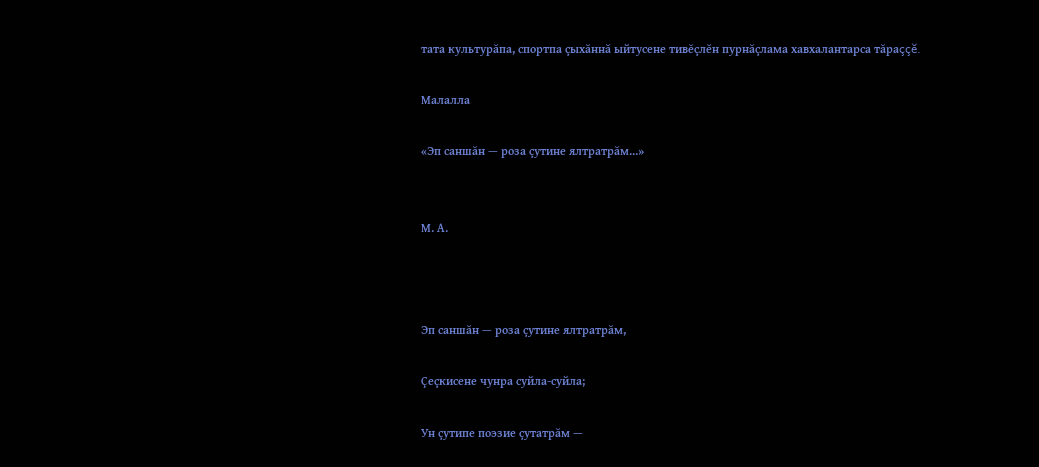тата культурăпа, спортпа çыхăннă ыйтусене тивĕçлĕн пурнăçлама хавхалантарса тăраççĕ.

Малалла

«Эп саншăн — роза çутине ялтратрăм...»


М. А.



Эп саншăн — роза çутине ялтратрăм,

Çеçкисене чунра суйла-суйла;

Ун çутипе поэзие çутатрăм —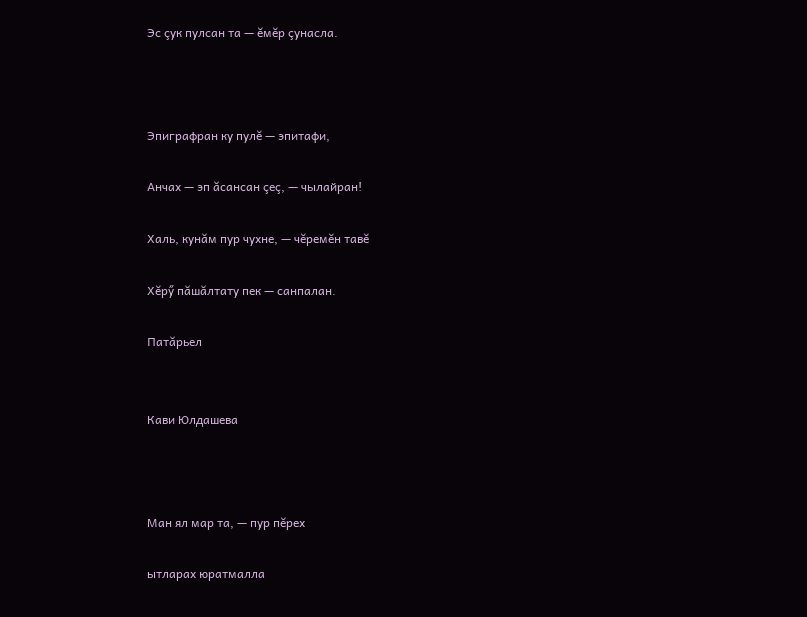Эс çук пулсан та — ĕмĕр çунасла.



Эпиграфран ку пулĕ — эпитафи,

Анчах — эп ăсансан çеç, — чылайран!

Халь, кунăм пур чухне, — чĕремĕн тавĕ

Хĕрӳ пăшăлтату пек — санпалан.

Патăрьел


Кави Юлдашева



Ман ял мар та, — пур пĕрех

ытларах юратмалла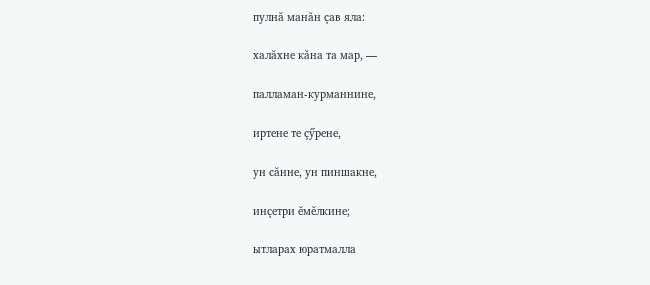пулнă манăн çав яла:

халăхне кăна та мар, —

палламан-курманнине,

иртене те çӳрене,

ун сăнне, ун пиншакне,

инçетри ĕмĕлкине;

ытларах юратмалла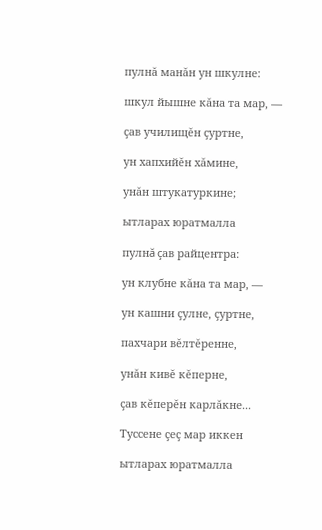пулнă манăн ун шкулне:

шкул йышне кăна та мар, —

çав училищĕн çуртне,

ун хапхийĕн хăмине,

унăн штукатуркине;

ытларах юратмалла

пулнă çав райцентра:

ун клубне кăна та мар, —

ун кашни çулне, çуртне,

пахчари вĕлтĕренне,

унăн кивĕ кĕперне,

çав кĕперĕн карлăкне...

Туссене çеç мар иккен

ытларах юратмалла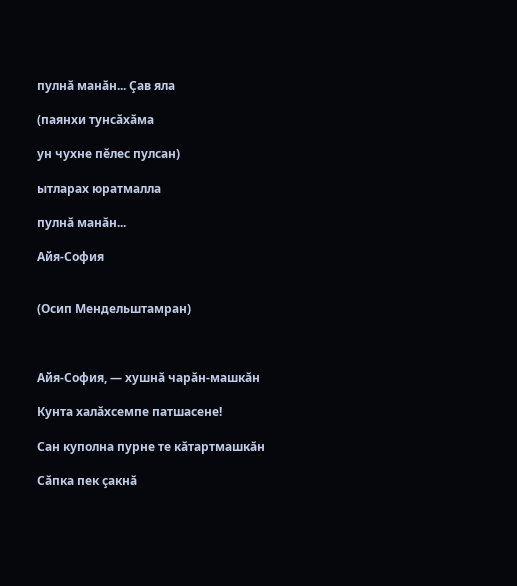пулнă манăн... Çав яла

(паянхи тунсăхăма

ун чухне пĕлес пулсан)

ытларах юратмалла

пулнă манăн...

Айя-София


(Осип Мендельштамран)



Айя-София, — хушнă чарăн-машкăн

Кунта халăхсемпе патшасене!

Сан куполна пурне те кăтартмашкăн

Сăпка пек çакнă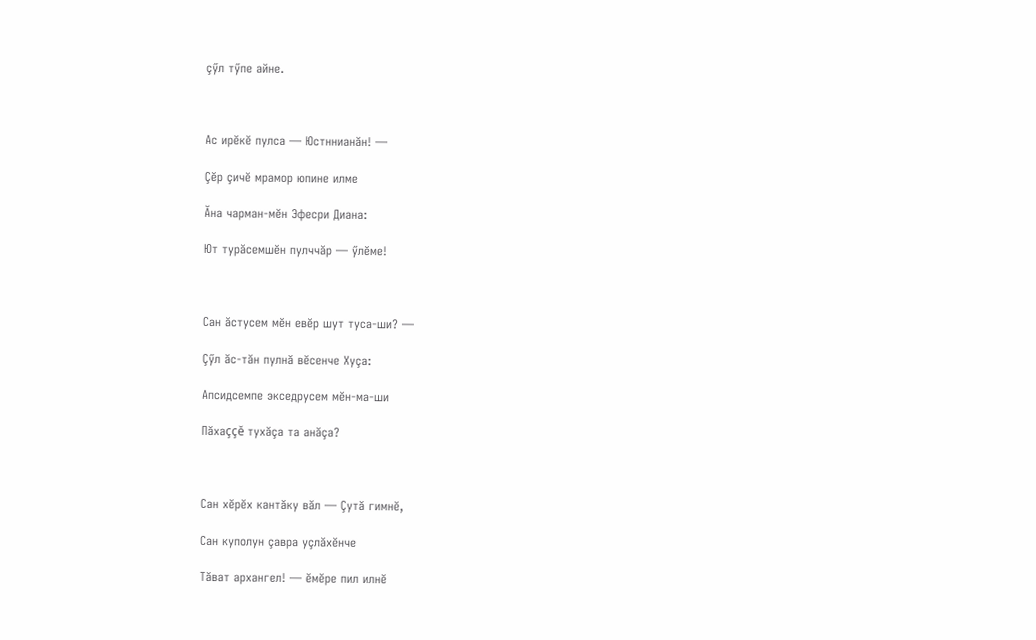çӳл тӳпе айне.



Ас ирĕкĕ пулса — Юстннианăн! —

Çĕр çичĕ мрамор юпине илме

Ăна чарман-мĕн Эфесри Диана:

Ют турăсемшĕн пулччăр — ӳлĕме!



Сан ăстусем мĕн евĕр шут туса-ши? —

Çӳл ăс-тăн пулнă вĕсенче Хуçа:

Апсидсемпе экседрусем мĕн-ма-ши

Пăхаççĕ тухăçа та анăçа?



Сан хĕрĕх кантăку вăл — Çутă гимнĕ,

Сан куполун çавра уçлăхĕнче

Тăват архангел! — ĕмĕре пил илнĕ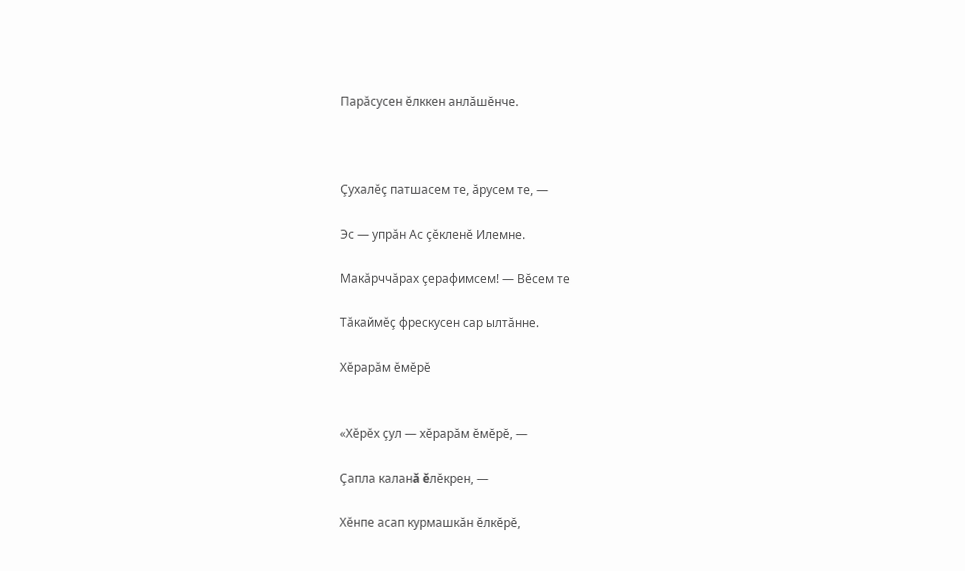Парăсусен ĕлккен анлăшĕнче.



Çухалĕç патшасем те, ăрусем те, —

Эс — упрăн Ас çĕкленĕ Илемне.

Макăрччăрах çерафимсем! — Вĕсем те

Тăкаймĕç фрескусен сар ылтăнне.

Хĕрарăм ĕмĕрĕ


«Хĕрĕх çул — хĕрарăм ĕмĕрĕ, —

Çапла каланă ĕлĕкрен, —

Хĕнпе асап курмашкăн ĕлкĕрĕ,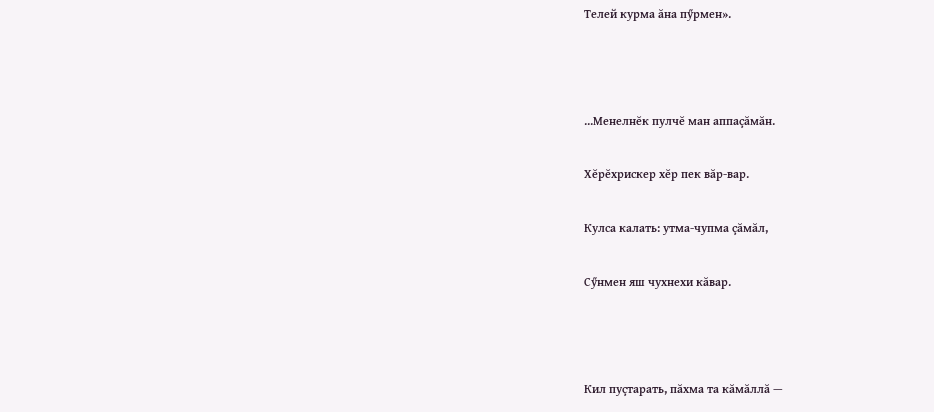Телей курма ăна пӳрмен».



...Менелнĕк пулчĕ ман аппаçăмăн.

Хĕрĕхрискер хĕр пек вăр-вар.

Кулса калать: утма-чупма çăмăл,

Сӳнмен яш чухнехи кăвар.



Кил пуçтарать, пăхма та кăмăллă —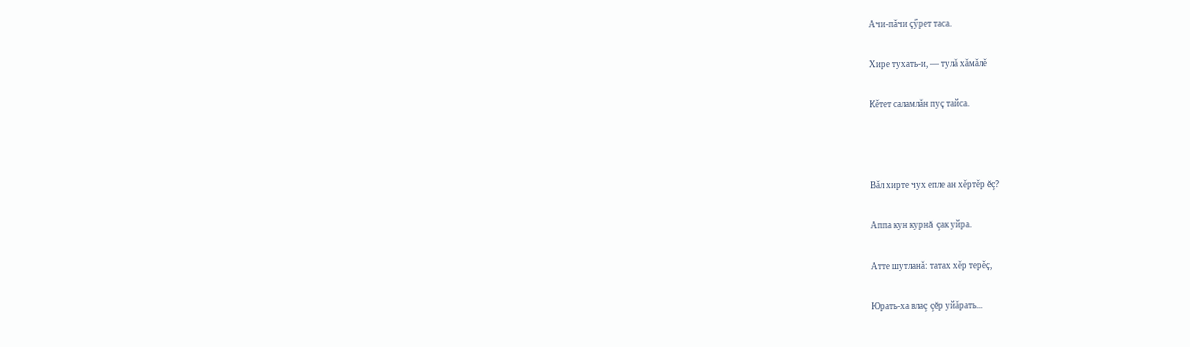Ачи-пăчи çӳрет таса.

Хире тухать-и, — тулă хăмăлĕ

Кĕтет саламлăн пуç тайса.



Вăл хирте чух епле ан хĕртĕр ĕç?

Аппа кун курнă çак уйра.

Атте шутланă: татах хĕр терĕç,

Юрать-ха влаç çĕр уйăрать...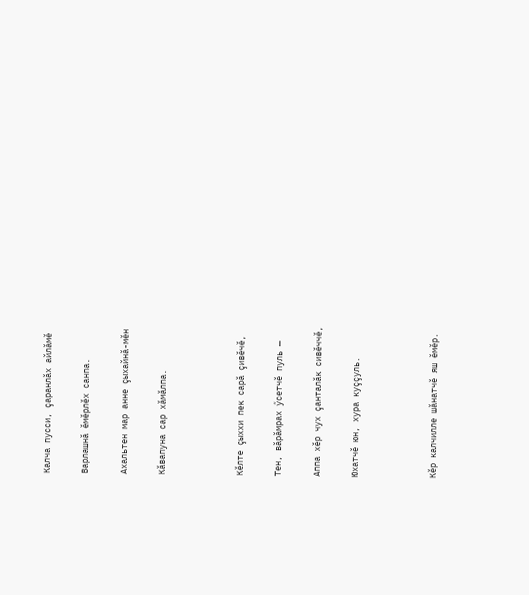Калча пусси, çаранлăх айлăмĕ

Варлашнă ĕмĕрлĕх санпа.

Ахальтен мар анне çыхайнă-мĕн

Кăвапуна сар хăмăлпа.



Кĕлте çыххи пек сарă çивĕчĕ,

Тен, вăрăмрах ӳсетчĕ пуль —

Аппа хĕр чух çанталăк сивĕччĕ,

Юхатчĕ юн, хура куççуль.



Кĕр калчилле шăнатчĕ яш ĕмĕр.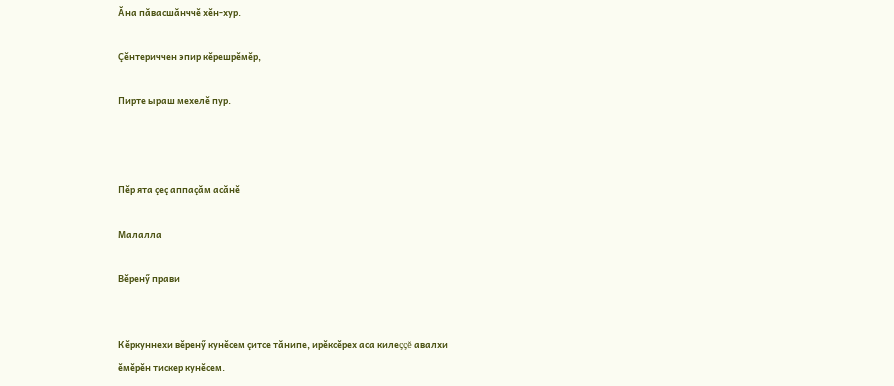Ăна пăвасшăнччĕ хĕн-хур.

Çĕнтериччен эпир кĕрешрĕмĕр,

Пирте ыраш мехелĕ пур.



Пĕр ята çеç аппаçăм асăнĕ

Малалла

Вĕренӳ прави


Кĕркуннехи вĕренӳ кунĕсем çитсе тăнипе, ирĕксĕрех аса килеççĕ авалхи ĕмĕрĕн тискер кунĕсем.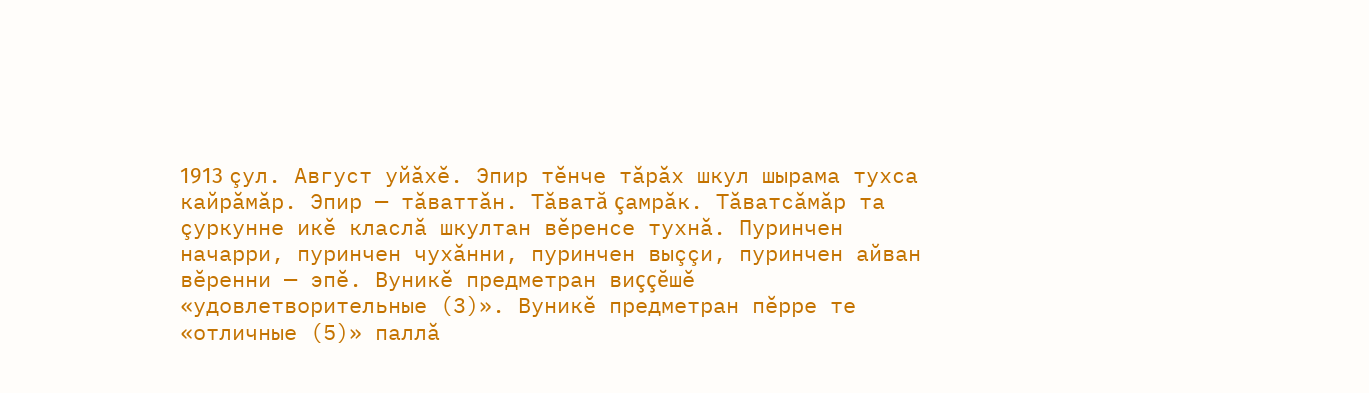1913 çул. Август уйăхĕ. Эпир тĕнче тăрăх шкул шырама тухса кайрăмăр. Эпир — тăваттăн. Тăватă çамрăк. Тăватсăмăр та çуркунне икĕ класлă шкултан вĕренсе тухнă. Пуринчен начарри, пуринчен чухăнни, пуринчен выççи, пуринчен айван вĕренни — эпĕ. Вуникĕ предметран виççĕшĕ «удовлетворительные (3)». Вуникĕ предметран пĕрре те «отличные (5)» паллă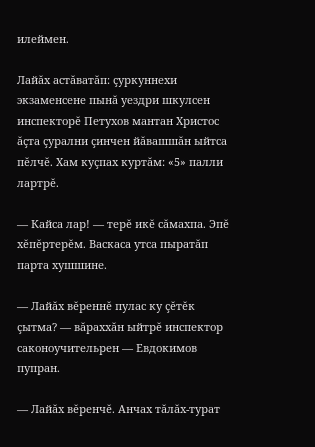илеймен.

Лайăх астăватăп: çуркуннехи экзаменсене пынă уездри шкулсен инспекторĕ Петухов мантан Христос ăçта çурални çинчен йăвашшăн ыйтса пĕлчĕ. Хам куçпах куртăм: «5» палли лартрĕ.

— Кайса лар! — терĕ икĕ сăмахпа. Эпĕ хĕпĕртерĕм. Васкаса утса пыратăп парта хушшине.

— Лайăх вĕреннĕ пулас ку çĕтĕк çытма? — вăраххăн ыйтрĕ инспектор саконоучительрен — Евдокимов пупран.

— Лайăх вĕренчĕ. Анчах тăлăх-турат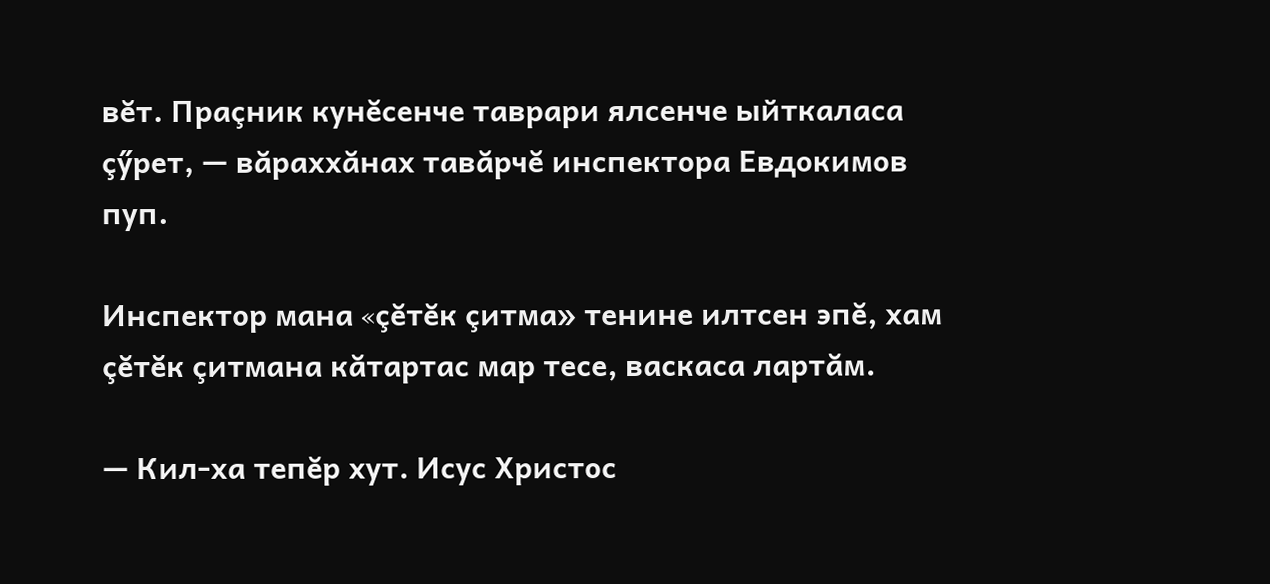вĕт. Праçник кунĕсенче таврари ялсенче ыйткаласа çӳрет, — вăраххăнах тавăрчĕ инспектора Евдокимов пуп.

Инспектор мана «çĕтĕк çитма» тенине илтсен эпĕ, хам çĕтĕк çитмана кăтартас мар тесе, васкаса лартăм.

— Кил-ха тепĕр хут. Исус Христос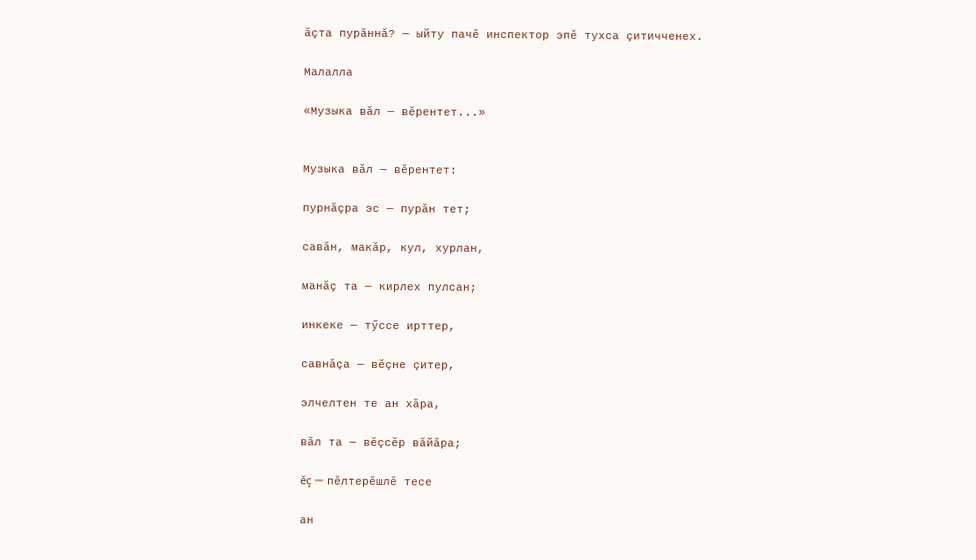ăçта пурăннă? — ыйту пачĕ инспектор эпĕ тухса çитичченех.

Малалла

«Музыка вăл — вĕрентет...»


Музыка вăл — вĕрентет:

пурнăçра эс — пурăн тет;

савăн, макăр, кул, хурлан,

манăç та — кирлех пулсан;

инкеке — тӳссе ирттер,

савнăçа — вĕçне çитер,

элчелтен те ан хăра,

вăл та — вĕçсĕр вăйăра;

ĕç — пĕлтерĕшлĕ тесе

ан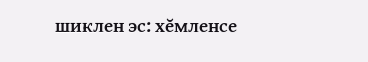шиклен эс: хĕмленсе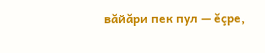вăйăри пек пул — ĕçре,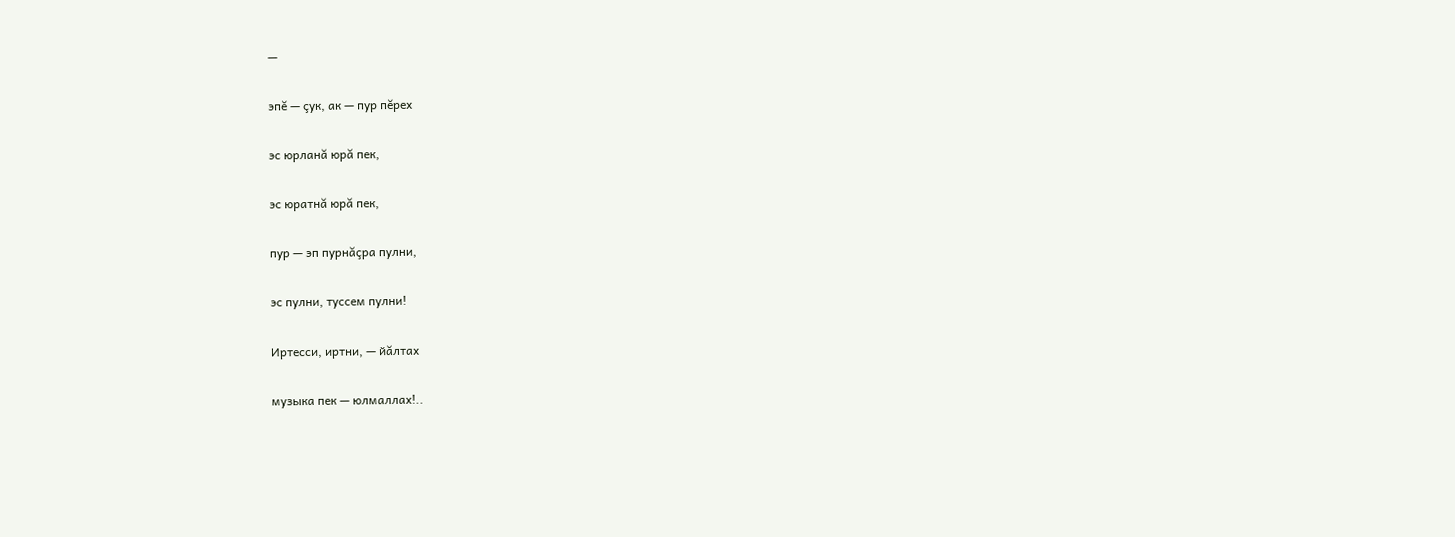—

эпĕ — çук, ак — пур пĕрех

эс юрланă юрă пек,

эс юратнă юрă пек,

пур — эп пурнăçра пулни,

эс пулни, туссем пулни!

Иртесси, иртни, — йăлтах

музыка пек — юлмаллах!..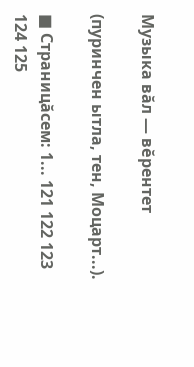Музыка вăл — вĕрентет

(пуринчен ытла, тен, Моцарт...).

■ Страницăсем: 1... 121 122 123 124 125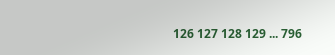126 127 128 129 ... 796